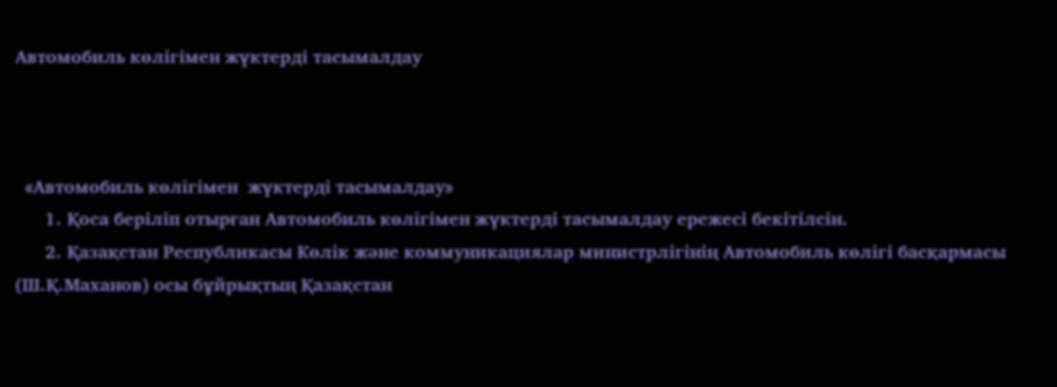Автомобиль көлігімен жүктерді тасымалдау



  «Автомобиль көлігімен  жүктерді тасымалдау»
      1. Қоса беріліп отырған Автомобиль көлігімен жүктерді тасымалдау ережесі бекітілсін.
      2. Қазақстан Республикасы Көлік және коммуникациялар министрлігінің Автомобиль көлігі басқармасы (Ш.Қ.Маханов) осы бұйрықтың Қазақстан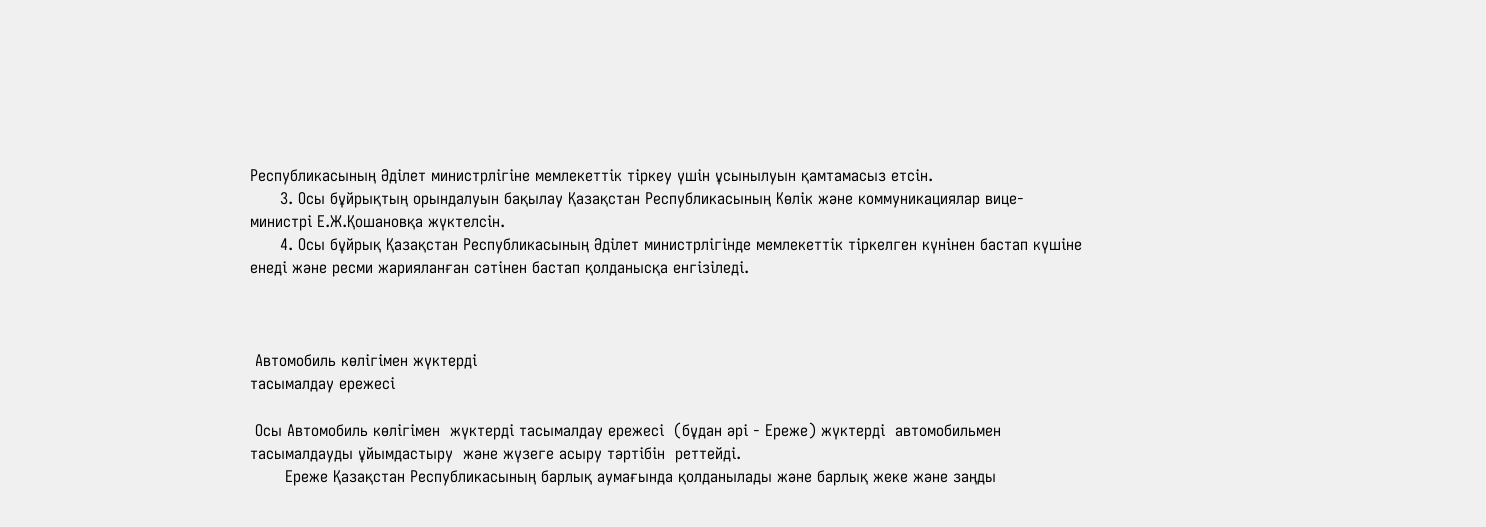Республикасының Әділет министрлігіне мемлекеттік тіркеу үшін ұсынылуын қамтамасыз етсін.
      3. Осы бұйрықтың орындалуын бақылау Қазақстан Республикасының Көлік және коммуникациялар вице-министрі Е.Ж.Қошановқа жүктелсін.
      4. Осы бұйрық Қазақстан Республикасының Әділет министрлігінде мемлекеттік тіркелген күнінен бастап күшіне енеді және ресми жарияланған сәтінен бастап қолданысқа енгізіледі.



 Автомобиль көлігімен жүктерді
тасымалдау ережесі

 Осы Автомобиль көлігімен  жүктерді тасымалдау ережесі  (бұдан әрі - Ереже) жүктерді  автомобильмен тасымалдауды ұйымдастыру  және жүзеге асыру тәртібін  реттейді.
       Ереже Қазақстан Республикасының барлық аумағында қолданылады және барлық жеке және заңды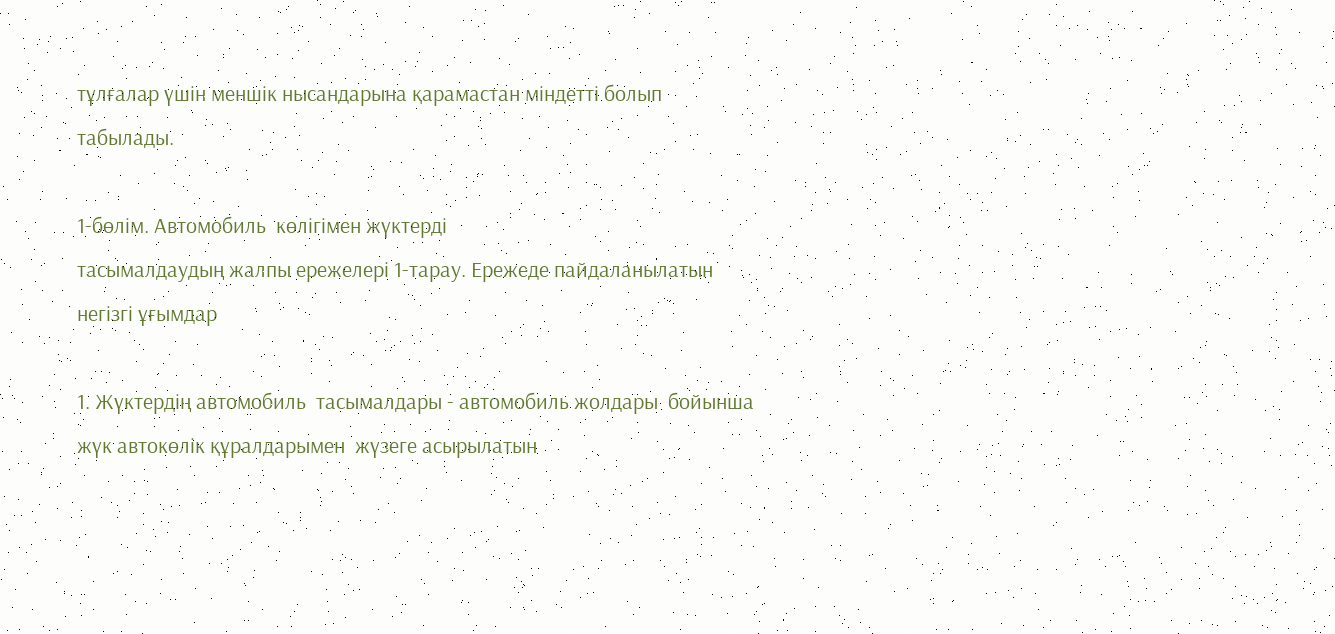тұлғалар үшін меншік нысандарына қарамастан міндетті болып табылады.

1-бөлім. Автомобиль  көлігімен жүктерді
тасымалдаудың жалпы ережелері 1-тарау. Ережеде пайдаланылатын негізгі ұғымдар

1. Жүктердің автомобиль  тасымалдары - автомобиль жолдары  бойынша жүк автокөлік құралдарымен  жүзеге асырылатын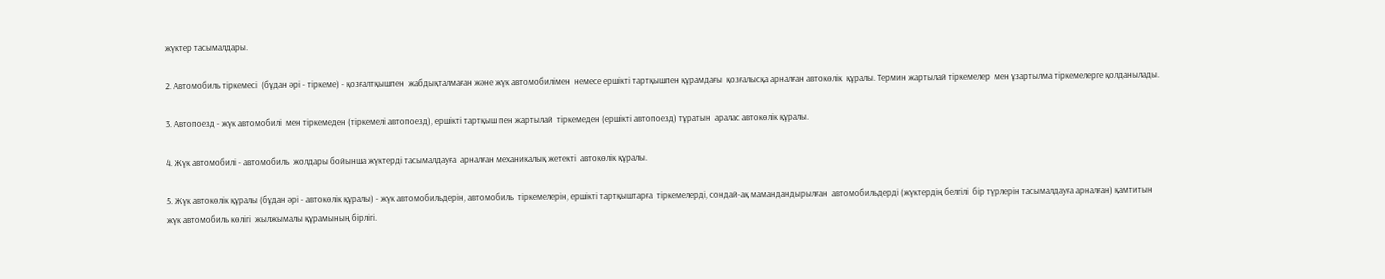жүктер тасымалдары.

2. Автомобиль тіркемесі  (бұдан әрі - тіркеме) - қозғалтқышпен  жабдықталмаған және жүк автомобилімен  немесе ершікті тартқышпен құрамдағы  қозғалысқа арналған автокөлік  құралы. Термин жартылай тіркемелер  мен ұзартылма тіркемелерге қолданылады.

3. Автопоезд - жүк автомобилі  мен тіркемеден (тіркемелі автопоезд), ершікті тартқыш пен жартылай  тіркемеден (ершікті автопоезд) тұратын  аралас автокөлік құралы.

4. Жүк автомобилі - автомобиль  жолдары бойынша жүктерді тасымалдауға  арналған механикалық жетекті  автокөлік құралы.

5. Жүк автокөлік құралы (бұдан әрі - автокөлік құралы) - жүк автомобильдерін, автомобиль  тіркемелерін, ершікті тартқыштарға  тіркемелерді, сондай-ақ мамандандырылған  автомобильдерді (жүктердің белгілі  бір түрлерін тасымалдауға арналған) қамтитын жүк автомобиль көлігі  жылжымалы құрамының бірлігі.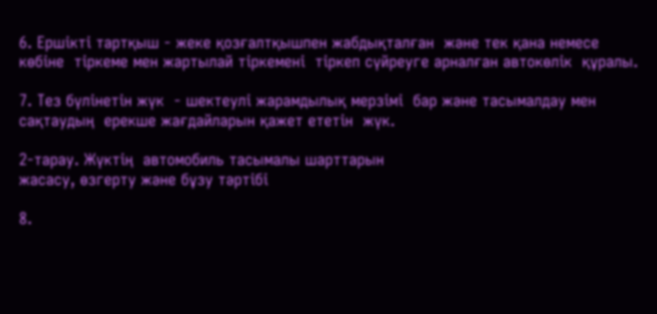6. Ершікті тартқыш - жеке қозғалтқышпен жабдықталған  және тек қана немесе көбіне  тіркеме мен жартылай тіркемені  тіркеп сүйреуге арналған автокөлік  құралы.

7. Тез бүлінетін жүк  - шектеулі жарамдылық мерзімі  бар және тасымалдау мен сақтаудың  ерекше жағдайларын қажет ететін  жүк.

2-тарау. Жүктің  автомобиль тасымалы шарттарын
жасасу, өзгерту және бұзу тәртібі

8.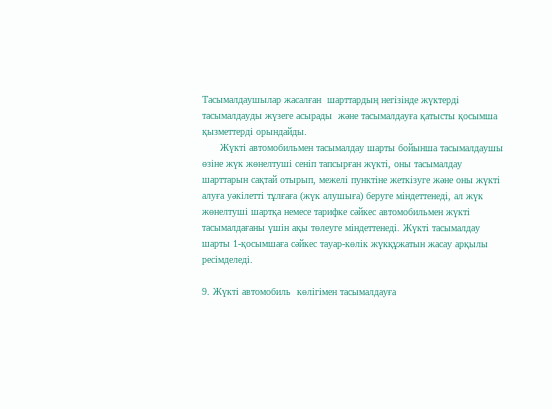Тасымалдаушылар жасалған  шарттардың негізінде жүктерді  тасымалдауды жүзеге асырады  және тасымалдауға қатысты қосымша  қызметтерді орындайды.
      Жүкті автомобильмен тасымалдау шарты бойынша тасымалдаушы өзіне жүк жөнелтуші сеніп тапсырған жүкті, оны тасымалдау шарттарын сақтай отырып, межелі пунктіне жеткізуге және оны жүкті алуға уәкілетті тұлғаға (жүк алушыға) беруге міндеттенеді, ал жүк жөнелтуші шартқа немесе тарифке сәйкес автомобильмен жүкті тасымалдағаны үшін ақы төлеуге міндеттенеді. Жүкті тасымалдау шарты 1-қосымшаға сәйкес тауар-көлік жүкқұжатын жасау арқылы ресімделеді.

9. Жүкті автомобиль  көлігімен тасымалдауға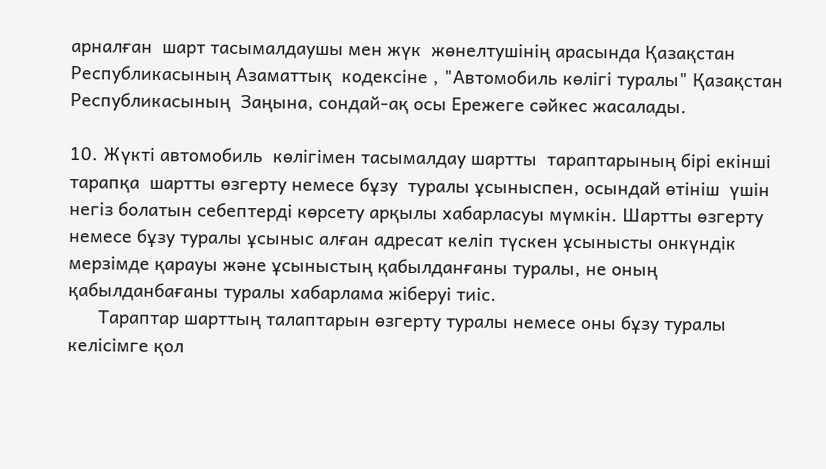арналған  шарт тасымалдаушы мен жүк  жөнелтушінің арасында Қазақстан  Республикасының Азаматтық  кодексіне , "Автомобиль көлігі туралы" Қазақстан Республикасының  Заңына, сондай-ақ осы Ережеге сәйкес жасалады.

10. Жүкті автомобиль  көлігімен тасымалдау шартты  тараптарының бірі екінші тарапқа  шартты өзгерту немесе бұзу  туралы ұсыныспен, осындай өтініш  үшін негіз болатын себептерді көрсету арқылы хабарласуы мүмкін. Шартты өзгерту немесе бұзу туралы ұсыныс алған адресат келіп түскен ұсынысты онкүндік мерзімде қарауы және ұсыныстың қабылданғаны туралы, не оның қабылданбағаны туралы хабарлама жіберуі тиіс.
      Тараптар шарттың талаптарын өзгерту туралы немесе оны бұзу туралы келісімге қол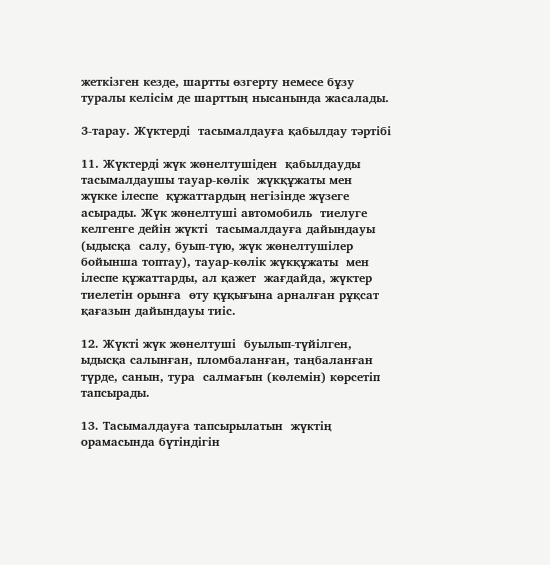жеткізген кезде, шартты өзгерту немесе бұзу туралы келісім де шарттың нысанында жасалады.

3-тарау. Жүктерді  тасымалдауға қабылдау тәртібі

11. Жүктерді жүк жөнелтушіден  қабылдауды тасымалдаушы тауар-көлік  жүкқұжаты мен жүкке ілеспе  құжаттардың негізінде жүзеге  асырады. Жүк жөнелтуші автомобиль  тиелуге келгенге дейін жүкті  тасымалдауға дайындауы (ыдысқа  салу, буып-түю, жүк жөнелтушілер  бойынша топтау), тауар-көлік жүкқұжаты  мен ілеспе құжаттарды, ал қажет  жағдайда, жүктер тиелетін орынға  өту құқығына арналған рұқсат  қағазын дайындауы тиіс.

12. Жүкті жүк жөнелтуші  буылып-түйілген, ыдысқа салынған, пломбаланған, таңбаланған түрде, санын, тура  салмағын (көлемін) көрсетіп тапсырады.

13. Тасымалдауға тапсырылатын  жүктің орамасында бүтіндігін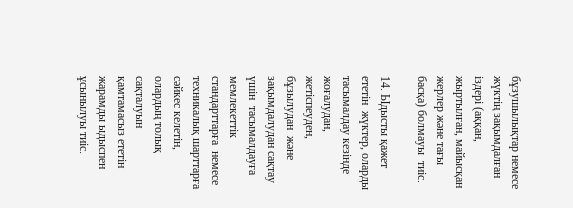бұзушылықтар немесе жүктің зақымдалған  іздері (аққан, жыртылған, майысқан  жерлер және тағы басқа) болмауы  тиіс.

14. Ыдысты қажет ететін  жүктер, оларды тасымалдау кезінде  жоғалудан, жетіспеуден, бұзылудан  және зақымдалудан сақтау үшін  тасымалдауға мемлекеттік стандарттарға  немесе техникалық шарттарға  сәйкес келетін, олардың толық  сақталуын қамтамасыз ететін  жарамды ыдыспен ұсынылуы тиіс.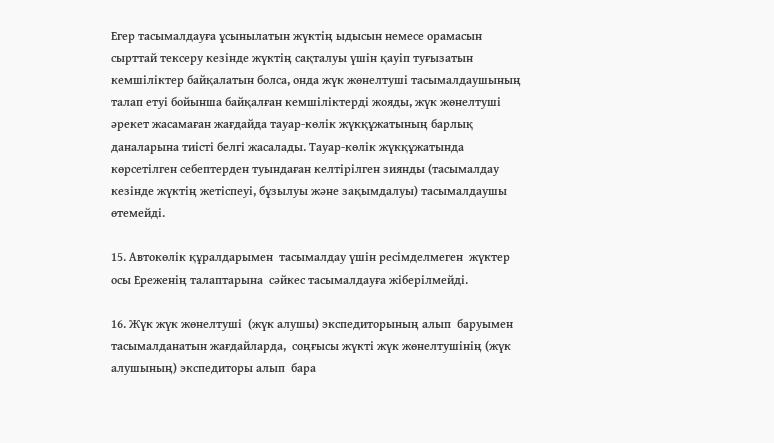Егер тасымалдауға ұсынылатын жүктің ыдысын немесе орамасын сырттай тексеру кезінде жүктің сақталуы үшін қауіп туғызатын кемшіліктер байқалатын болса, онда жүк жөнелтуші тасымалдаушының талап етуі бойынша байқалған кемшіліктерді жояды, жүк жөнелтуші әрекет жасамаған жағдайда тауар-көлік жүкқұжатының барлық даналарына тиісті белгі жасалады. Тауар-көлік жүкқұжатында көрсетілген себептерден туындаған келтірілген зиянды (тасымалдау кезінде жүктің жетіспеуі, бұзылуы және зақымдалуы) тасымалдаушы өтемейді.

15. Автокөлік құралдарымен  тасымалдау үшін ресімделмеген  жүктер осы Ереженің талаптарына  сәйкес тасымалдауға жіберілмейді.

16. Жүк жүк жөнелтуші  (жүк алушы) экспедиторының алып  баруымен тасымалданатын жағдайларда,  соңғысы жүкті жүк жөнелтушінің (жүк алушының) экспедиторы алып  бара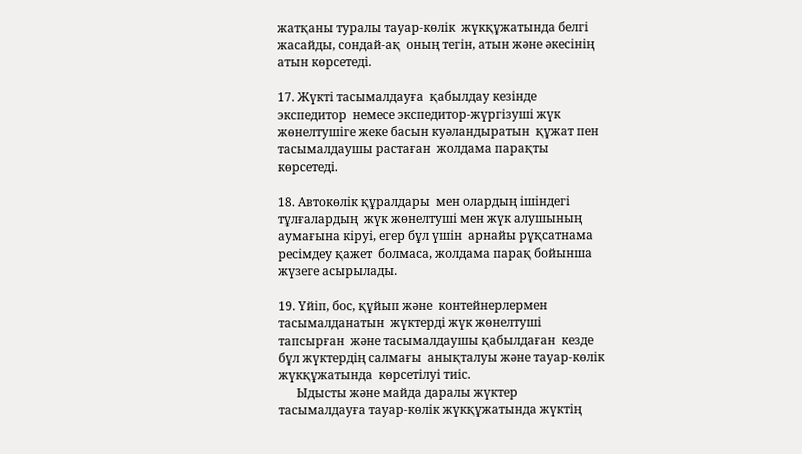жатқаны туралы тауар-көлік  жүкқұжатында белгі жасайды, сондай-ақ  оның тегін, атын және әкесінің  атын көрсетеді.

17. Жүкті тасымалдауға  қабылдау кезінде экспедитор  немесе экспедитор-жүргізуші жүк  жөнелтушіге жеке басын куәландыратын  құжат пен тасымалдаушы растаған  жолдама парақты көрсетеді.

18. Автокөлік құралдары  мен олардың ішіндегі тұлғалардың  жүк жөнелтуші мен жүк алушының  аумағына кіруі, егер бұл үшін  арнайы рұқсатнама ресімдеу қажет  болмаса, жолдама парақ бойынша  жүзеге асырылады.

19. Үйіп, бос, құйып және  контейнерлермен тасымалданатын  жүктерді жүк жөнелтуші тапсырған  және тасымалдаушы қабылдаған  кезде бұл жүктердің салмағы  анықталуы және тауар-көлік жүкқұжатында  көрсетілуі тиіс.
      Ыдысты және майда даралы жүктер тасымалдауға тауар-көлік жүкқұжатында жүктің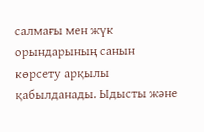салмағы мен жүк орындарының санын көрсету арқылы қабылданады. Ыдысты және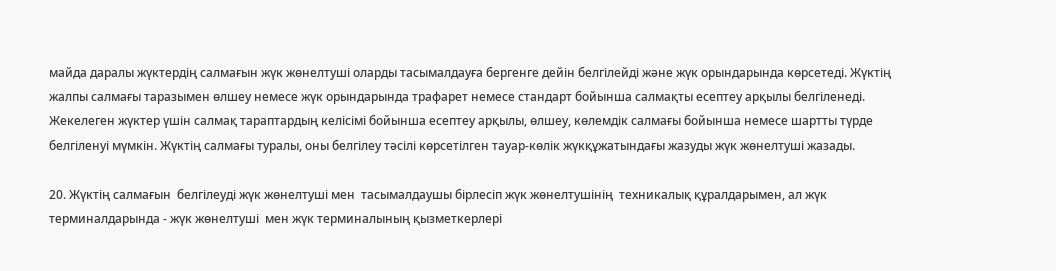майда даралы жүктердің салмағын жүк жөнелтуші оларды тасымалдауға бергенге дейін белгілейді және жүк орындарында көрсетеді. Жүктің жалпы салмағы таразымен өлшеу немесе жүк орындарында трафарет немесе стандарт бойынша салмақты есептеу арқылы белгіленеді. Жекелеген жүктер үшін салмақ тараптардың келісімі бойынша есептеу арқылы, өлшеу, көлемдік салмағы бойынша немесе шартты түрде белгіленуі мүмкін. Жүктің салмағы туралы, оны белгілеу тәсілі көрсетілген тауар-көлік жүкқұжатындағы жазуды жүк жөнелтуші жазады.

20. Жүктің салмағын  белгілеуді жүк жөнелтуші мен  тасымалдаушы бірлесіп жүк жөнелтушінің  техникалық құралдарымен, ал жүк  терминалдарында - жүк жөнелтуші  мен жүк терминалының қызметкерлері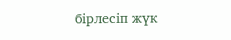бірлесіп жүк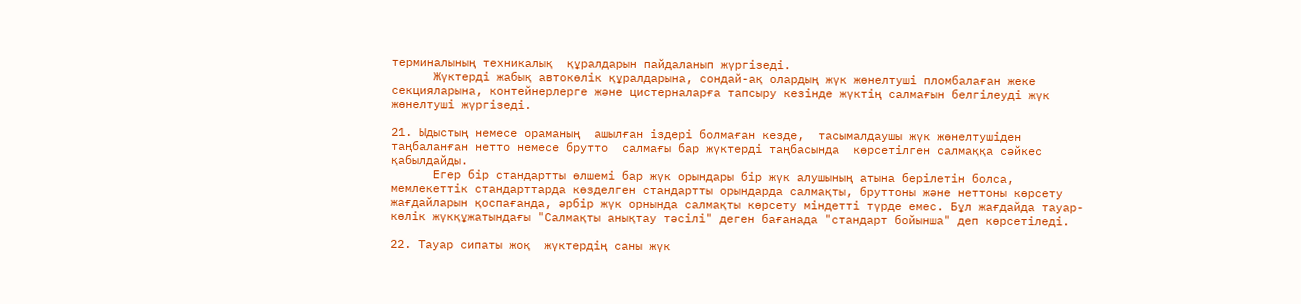терминалының техникалық  құралдарын пайдаланып жүргізеді.
      Жүктерді жабық автокөлік құралдарына, сондай-ақ олардың жүк жөнелтуші пломбалаған жеке секцияларына, контейнерлерге және цистерналарға тапсыру кезінде жүктің салмағын белгілеуді жүк жөнелтуші жүргізеді.

21. Ыдыстың немесе ораманың  ашылған іздері болмаған кезде,  тасымалдаушы жүк жөнелтушіден  таңбаланған нетто немесе брутто  салмағы бар жүктерді таңбасында  көрсетілген салмаққа сәйкес  қабылдайды.
      Егер бір стандартты өлшемі бар жүк орындары бір жүк алушының атына берілетін болса, мемлекеттік стандарттарда көзделген стандартты орындарда салмақты, бруттоны және неттоны көрсету жағдайларын қоспағанда, әрбір жүк орнында салмақты көрсету міндетті түрде емес. Бұл жағдайда тауар-көлік жүкқұжатындағы "Салмақты анықтау тәсілі" деген бағанада "стандарт бойынша" деп көрсетіледі.

22. Тауар сипаты жоқ  жүктердің саны жүк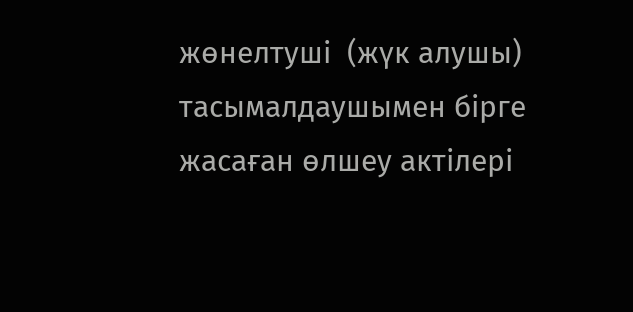жөнелтуші  (жүк алушы) тасымалдаушымен бірге  жасаған өлшеу актілері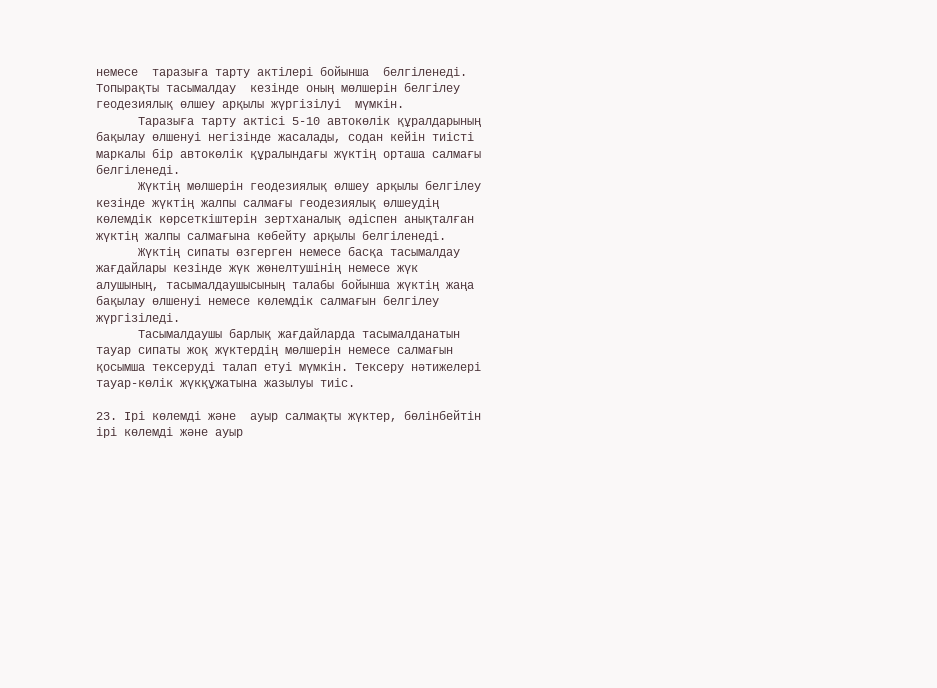немесе  таразыға тарту актілері бойынша  белгіленеді. Топырақты тасымалдау  кезінде оның мөлшерін белгілеу  геодезиялық өлшеу арқылы жүргізілуі  мүмкін.
      Таразыға тарту актісі 5-10 автокөлік құралдарының бақылау өлшенуі негізінде жасалады, содан кейін тиісті маркалы бір автокөлік құралындағы жүктің орташа салмағы белгіленеді.
      Жүктің мөлшерін геодезиялық өлшеу арқылы белгілеу кезінде жүктің жалпы салмағы геодезиялық өлшеудің көлемдік көрсеткіштерін зертханалық әдіспен анықталған жүктің жалпы салмағына көбейту арқылы белгіленеді.
      Жүктің сипаты өзгерген немесе басқа тасымалдау жағдайлары кезінде жүк жөнелтушінің немесе жүк алушының, тасымалдаушысының талабы бойынша жүктің жаңа бақылау өлшенуі немесе көлемдік салмағын белгілеу жүргізіледі.
      Тасымалдаушы барлық жағдайларда тасымалданатын тауар сипаты жоқ жүктердің мөлшерін немесе салмағын қосымша тексеруді талап етуі мүмкін. Тексеру нәтижелері тауар-көлік жүкқұжатына жазылуы тиіс.

23. Ірі көлемді және  ауыр салмақты жүктер, бөлінбейтін  ірі көлемді және ауыр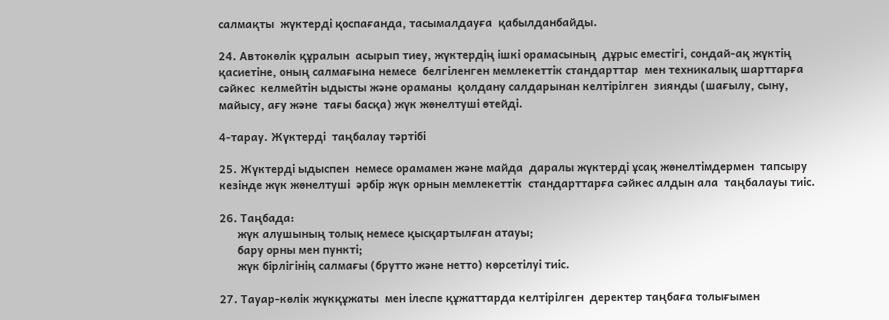салмақты  жүктерді қоспағанда, тасымалдауға  қабылданбайды.

24. Автокөлік құралын  асырып тиеу, жүктердің ішкі орамасының  дұрыс еместігі, сондай-ақ жүктің  қасиетіне, оның салмағына немесе  белгіленген мемлекеттік стандарттар  мен техникалық шарттарға сәйкес  келмейтін ыдысты және ораманы  қолдану салдарынан келтірілген  зиянды (шағылу, сыну, майысу, ағу және  тағы басқа) жүк жөнелтуші өтейді.

4-тарау. Жүктерді  таңбалау тәртібі

25. Жүктерді ыдыспен  немесе орамамен және майда  даралы жүктерді ұсақ жөнелтімдермен  тапсыру кезінде жүк жөнелтуші  әрбір жүк орнын мемлекеттік  стандарттарға сәйкес алдын ала  таңбалауы тиіс.

26. Таңбада:
      жүк алушының толық немесе қысқартылған атауы;
      бару орны мен пункті;
      жүк бірлігінің салмағы (брутто және нетто) көрсетілуі тиіс.

27. Тауар-көлік жүкқұжаты  мен ілеспе құжаттарда келтірілген  деректер таңбаға толығымен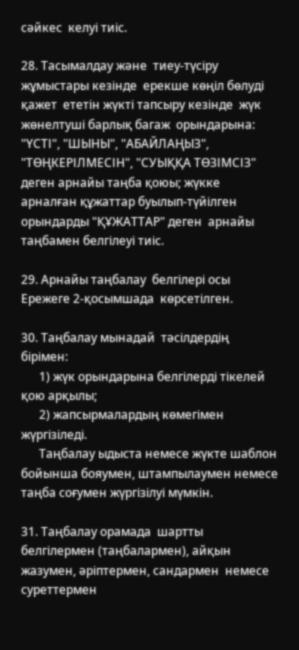сәйкес  келуі тиіс.

28. Тасымалдау және  тиеу-түсіру жұмыстары кезінде  ерекше көңіл бөлуді қажет  ететін жүкті тапсыру кезінде  жүк жөнелтуші барлық багаж  орындарына: "ҮСТІ", "ШЫНЫ", "АБАЙЛАҢЫЗ", "ТӨҢКЕРІЛМЕСІН", "СУЫҚҚА ТӨЗІМСІЗ" деген арнайы таңба қоюы; жүкке  арналған құжаттар буылып-түйілген  орындарды "ҚҰЖАТТАР" деген  арнайы таңбамен белгілеуі тиіс.

29. Арнайы таңбалау  белгілері осы Ережеге 2-қосымшада  көрсетілген.

30. Таңбалау мынадай  тәсілдердің бірімен:
      1) жүк орындарына белгілерді тікелей қою арқылы;
      2) жапсырмалардың көмегімен жүргізіледі.
      Таңбалау ыдыста немесе жүкте шаблон бойынша бояумен, штампылаумен немесе таңба соғумен жүргізілуі мүмкін.

31. Таңбалау орамада  шартты белгілермен (таңбалармен), айқын жазумен, әріптермен, сандармен  немесе суреттермен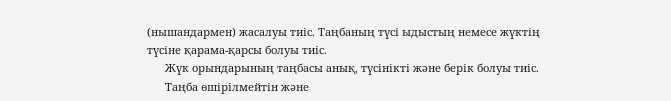(нышандармен) жасалуы тиіс. Таңбаның түсі ыдыстың немесе жүктің түсіне қарама-қарсы болуы тиіс.
      Жүк орындарының таңбасы анық, түсінікті және берік болуы тиіс.
      Таңба өшірілмейтін және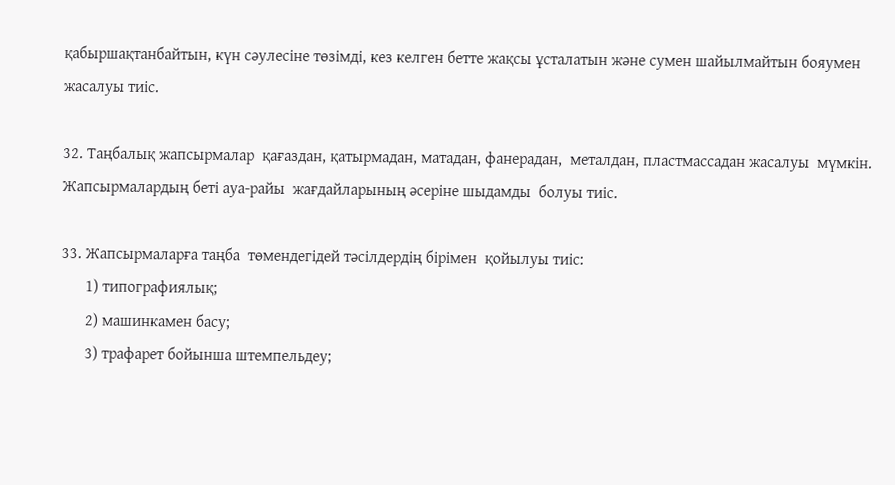қабыршақтанбайтын, күн сәулесіне төзімді, кез келген бетте жақсы ұсталатын және сумен шайылмайтын бояумен жасалуы тиіс.

32. Таңбалық жапсырмалар  қағаздан, қатырмадан, матадан, фанерадан,  металдан, пластмассадан жасалуы  мүмкін. Жапсырмалардың беті ауа-райы  жағдайларының әсеріне шыдамды  болуы тиіс.

33. Жапсырмаларға таңба  төмендегідей тәсілдердің бірімен  қойылуы тиіс:
      1) типографиялық;
      2) машинкамен басу;
      3) трафарет бойынша штемпельдеу;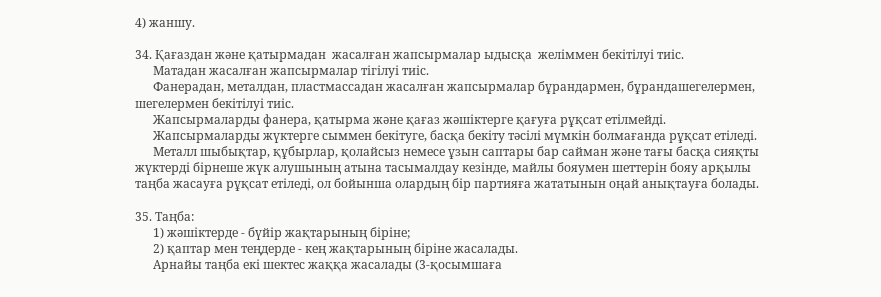4) жаншу.

34. Қағаздан және қатырмадан  жасалған жапсырмалар ыдысқа  желіммен бекітілуі тиіс.
      Матадан жасалған жапсырмалар тігілуі тиіс.
      Фанерадан, металдан, пластмассадан жасалған жапсырмалар бұрандармен, бұрандашегелермен, шегелермен бекітілуі тиіс.
      Жапсырмаларды фанера, қатырма және қағаз жәшіктерге қағуға рұқсат етілмейді.
      Жапсырмаларды жүктерге сыммен бекітуге, басқа бекіту тәсілі мүмкін болмағанда рұқсат етіледі.
      Металл шыбықтар, құбырлар, қолайсыз немесе ұзын саптары бар сайман және тағы басқа сияқты жүктерді бірнеше жүк алушының атына тасымалдау кезінде, майлы бояумен шеттерін бояу арқылы таңба жасауға рұқсат етіледі, ол бойынша олардың бір партияға жататынын оңай анықтауға болады.

35. Таңба:
      1) жәшіктерде - бүйір жақтарының біріне;
      2) қаптар мен теңдерде - кең жақтарының біріне жасалады.
      Арнайы таңба екі шектес жаққа жасалады (3-қосымшаға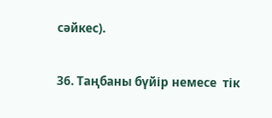сәйкес).

36. Таңбаны бүйір немесе  тік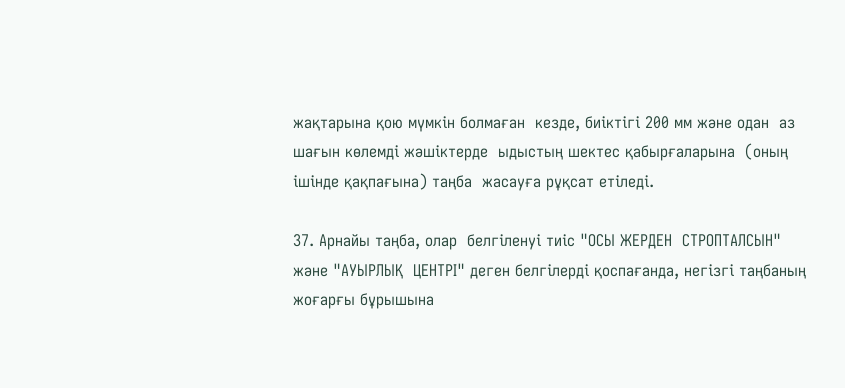жақтарына қою мүмкін болмаған  кезде, биіктігі 200 мм және одан  аз шағын көлемді жәшіктерде  ыдыстың шектес қабырғаларына  (оның ішінде қақпағына) таңба  жасауға рұқсат етіледі.

37. Арнайы таңба, олар  белгіленуі тиіс "ОСЫ ЖЕРДЕН  СТРОПТАЛСЫН" және "АУЫРЛЫҚ  ЦЕНТРІ" деген белгілерді қоспағанда, негізгі таңбаның жоғарғы бұрышына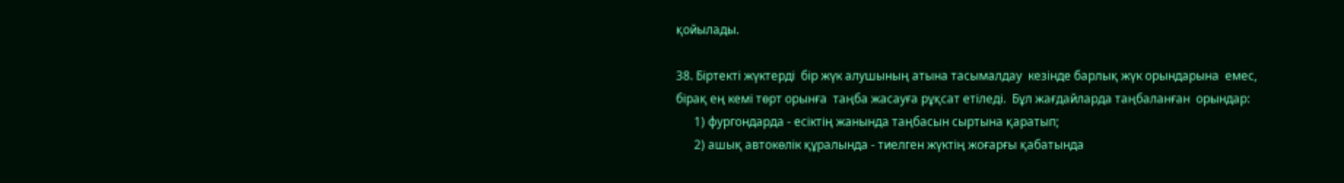қойылады.

38. Біртекті жүктерді  бір жүк алушының атына тасымалдау  кезінде барлық жүк орындарына  емес, бірақ ең кемі төрт орынға  таңба жасауға рұқсат етіледі.  Бұл жағдайларда таңбаланған  орындар:
      1) фургондарда - есіктің жанында таңбасын сыртына қаратып;
      2) ашық автокөлік құралында - тиелген жүктің жоғарғы қабатында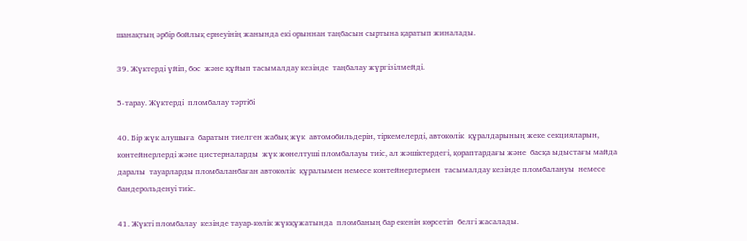шанақтың әрбір бойлық ернеуінің жанында екі орыннан таңбасын сыртына қаратып жиналады.

39. Жүктерді үйіп, бос  және құйып тасымалдау кезінде  таңбалау жүргізілмейді.

5-тарау. Жүктерді  пломбалау тәртібі

40. Бір жүк алушыға  баратын тиелген жабық жүк  автомобильдерін, тіркемелерді, автокөлік  құралдарының жеке секцияларын,  контейнерлерді және цистерналарды  жүк жөнелтуші пломбалауы тиіс, ал жәшіктердегі, қораптардағы және  басқа ыдыстағы майда даралы  тауарларды пломбаланбаған автокөлік  құралымен немесе контейнерлермен  тасымалдау кезінде пломбалануы  немесе бандерольденуі тиіс.

41. Жүкті пломбалау  кезінде тауар-көлік жүкқұжатында  пломбаның бар екенін көрсетіп  белгі жасалады.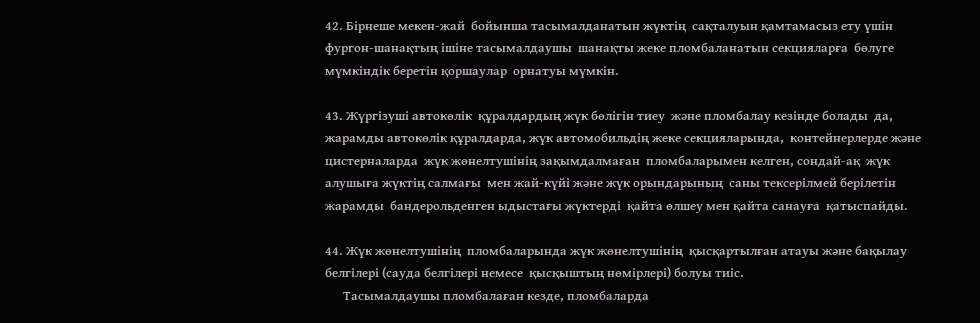42. Бірнеше мекен-жай  бойынша тасымалданатын жүктің  сақталуын қамтамасыз ету үшін  фургон-шанақтың ішіне тасымалдаушы  шанақты жеке пломбаланатын секцияларға  бөлуге мүмкіндік беретін қоршаулар  орнатуы мүмкін.

43. Жүргізуші автокөлік  құралдардың жүк бөлігін тиеу  және пломбалау кезінде болады  да, жарамды автокөлік құралдарда, жүк автомобильдің жеке секцияларында,  контейнерлерде және цистерналарда  жүк жөнелтушінің зақымдалмаған  пломбаларымен келген, сондай-ақ  жүк алушыға жүктің салмағы  мен жай-күйі және жүк орындарының  саны тексерілмей берілетін жарамды  бандерольденген ыдыстағы жүктерді  қайта өлшеу мен қайта санауға  қатыспайды.

44. Жүк жөнелтушінің  пломбаларында жүк жөнелтушінің  қысқартылған атауы және бақылау  белгілері (сауда белгілері немесе  қысқыштың нөмірлері) болуы тиіс.
      Тасымалдаушы пломбалаған кезде, пломбаларда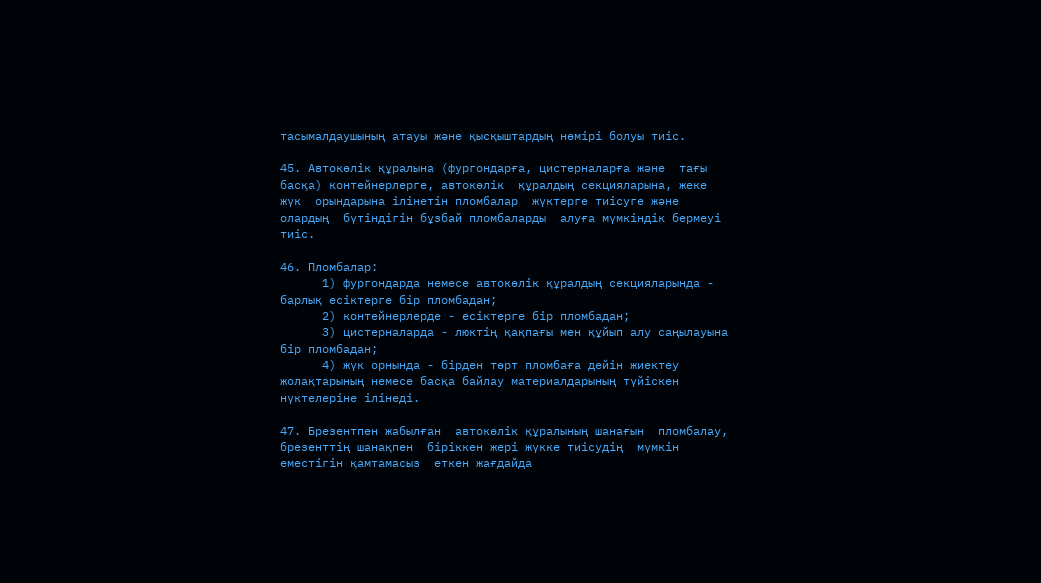тасымалдаушының атауы және қысқыштардың нөмірі болуы тиіс.

45. Автокөлік құралына (фургондарға, цистерналарға және  тағы басқа) контейнерлерге, автокөлік  құралдың секцияларына, жеке жүк  орындарына ілінетін пломбалар  жүктерге тиісуге және олардың  бүтіндігін бұзбай пломбаларды  алуға мүмкіндік бермеуі тиіс.

46. Пломбалар:
      1) фургондарда немесе автокөлік құралдың секцияларында - барлық есіктерге бір пломбадан;
      2) контейнерлерде - есіктерге бір пломбадан;
      3) цистерналарда - люктің қақпағы мен құйып алу саңылауына бір пломбадан;
      4) жүк орнында - бірден төрт пломбаға дейін жиектеу жолақтарының немесе басқа байлау материалдарының түйіскен нүктелеріне ілінеді.

47. Брезентпен жабылған  автокөлік құралының шанағын  пломбалау, брезенттің шанақпен  біріккен жері жүкке тиісудің  мүмкін еместігін қамтамасыз  еткен жағдайда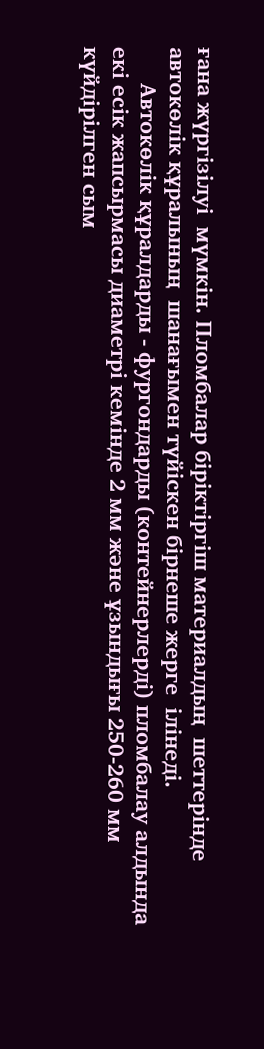ғана жүргізілуі  мүмкін. Пломбалар біріктіргіш материалдың  шеттерінде автокөлік құралының  шанағымен түйіскен бірнеше жерге  ілінеді.
      Автокөлік құралдарды - фургондарды (контейнерлерді) пломбалау алдында екі есік жапсырмасы диаметрі кемінде 2 мм және ұзындығы 250-260 мм күйдірілген сым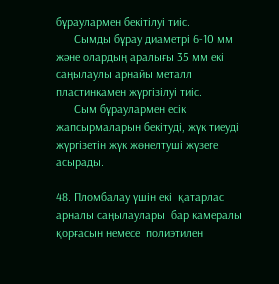бұраулармен бекітілуі тиіс.
      Сымды бұрау диаметрі 6-10 мм және олардың аралығы 35 мм екі саңылаулы арнайы металл пластинкамен жүргізілуі тиіс.
      Сым бұраулармен есік жапсырмаларын бекітуді, жүк тиеуді жүргізетін жүк жөнелтуші жүзеге асырады.

48. Пломбалау үшін екі  қатарлас арналы саңылаулары  бар камералы қорғасын немесе  полиэтилен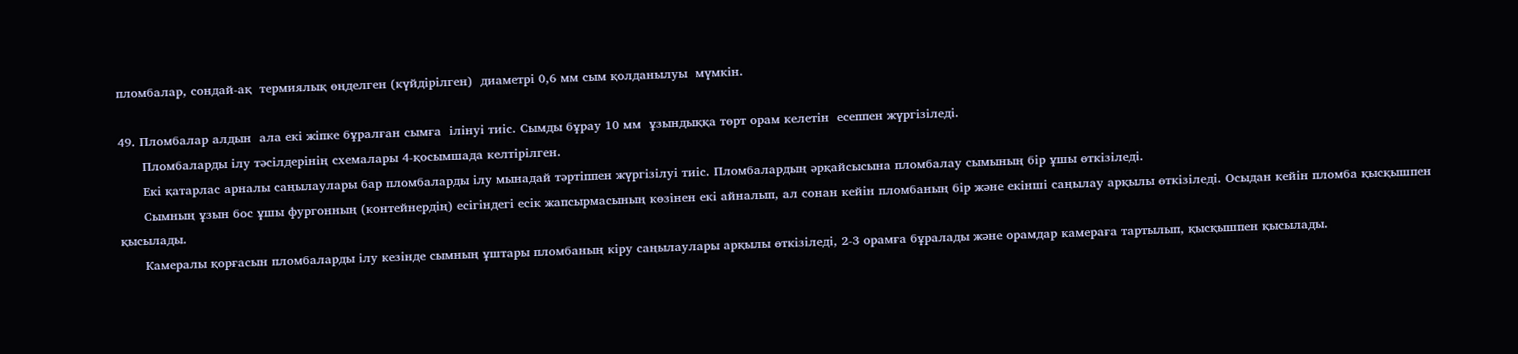пломбалар, сондай-ақ  термиялық өңделген (күйдірілген)  диаметрі 0,6 мм сым қолданылуы  мүмкін.

49. Пломбалар алдын  ала екі жіпке бұралған сымға  ілінуі тиіс. Сымды бұрау 10 мм  ұзындыққа төрт орам келетін  есеппен жүргізіледі.
      Пломбаларды ілу тәсілдерінің схемалары 4-қосымшада келтірілген.
      Екі қатарлас арналы саңылаулары бар пломбаларды ілу мынадай тәртіппен жүргізілуі тиіс. Пломбалардың әрқайсысына пломбалау сымының бір ұшы өткізіледі.
      Сымның ұзын бос ұшы фургонның (контейнердің) есігіндегі есік жапсырмасының көзінен екі айналып, ал сонан кейін пломбаның бір және екінші саңылау арқылы өткізіледі. Осыдан кейін пломба қысқышпен қысылады.
      Камералы қорғасын пломбаларды ілу кезінде сымның ұштары пломбаның кіру саңылаулары арқылы өткізіледі, 2-3 орамға бұралады және орамдар камераға тартылып, қысқышпен қысылады.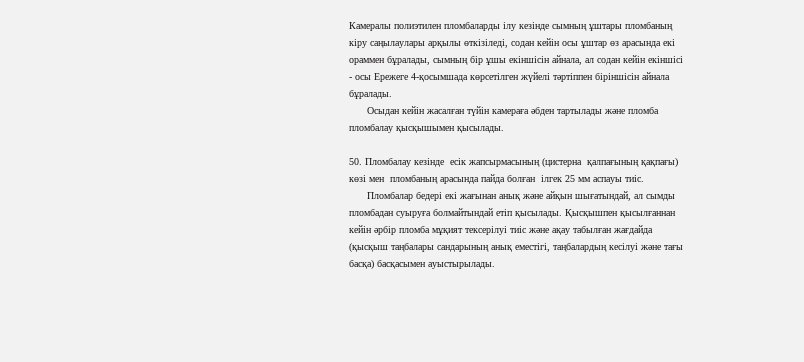Камералы полиэтилен пломбаларды ілу кезінде сымның ұштары пломбаның кіру саңылаулары арқылы өткізіледі, содан кейін осы ұштар өз арасында екі ораммен бұралады, сымның бір ұшы екіншісін айнала, ал содан кейін екіншісі - осы Ережеге 4-қосымшада көрсетілген жүйелі тәртіппен біріншісін айнала бұралады.
      Осыдан кейін жасалған түйін камераға әбден тартылады және пломба пломбалау қысқышымен қысылады.

50. Пломбалау кезінде  есік жапсырмасының (цистерна  қалпағының қақпағы) көзі мен  пломбаның арасында пайда болған  ілгек 25 мм аспауы тиіс.
      Пломбалар бедері екі жағынан анық және айқын шығатындай, ал сымды пломбадан суыруға болмайтындай етіп қысылады. Қысқышпен қысылғаннан кейін әрбір пломба мұқият тексерілуі тиіс және ақау табылған жағдайда (қысқыш таңбалары сандарының анық еместігі, таңбалардың кесілуі және тағы басқа) басқасымен ауыстырылады.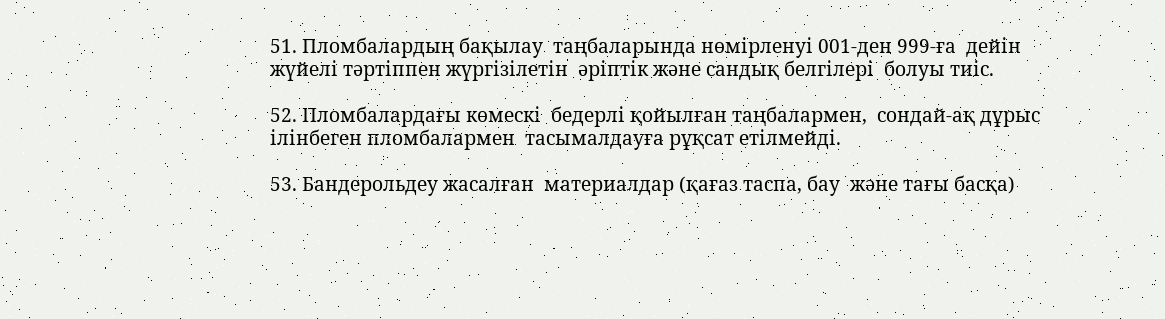51. Пломбалардың бақылау  таңбаларында нөмірленуі 001-ден 999-ға  дейін жүйелі тәртіппен жүргізілетін  әріптік және сандық белгілері  болуы тиіс.

52. Пломбалардағы көмескі  бедерлі қойылған таңбалармен,  сондай-ақ дұрыс ілінбеген пломбалармен  тасымалдауға рұқсат етілмейді.

53. Бандерольдеу жасалған  материалдар (қағаз таспа, бау  және тағы басқа)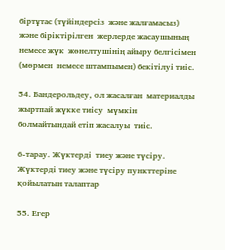біртұтас (түйіндерсіз  және жалғамасыз) және біріктірілген  жерлерде жасаушының немесе жүк  жөнелтушінің айыру белгісімен (мөрмен  немесе штампымен) бекітілуі тиіс.

54. Бандерольдеу, ол жасалған  материалды жыртпай жүкке тиісу  мүмкін болмайтындай етіп жасалуы  тиіс.

6-тарау. Жүктерді  тиеу және түсіру.
Жүктерді тиеу және түсіру пункттеріне
қойылатын талаптар

55. Егер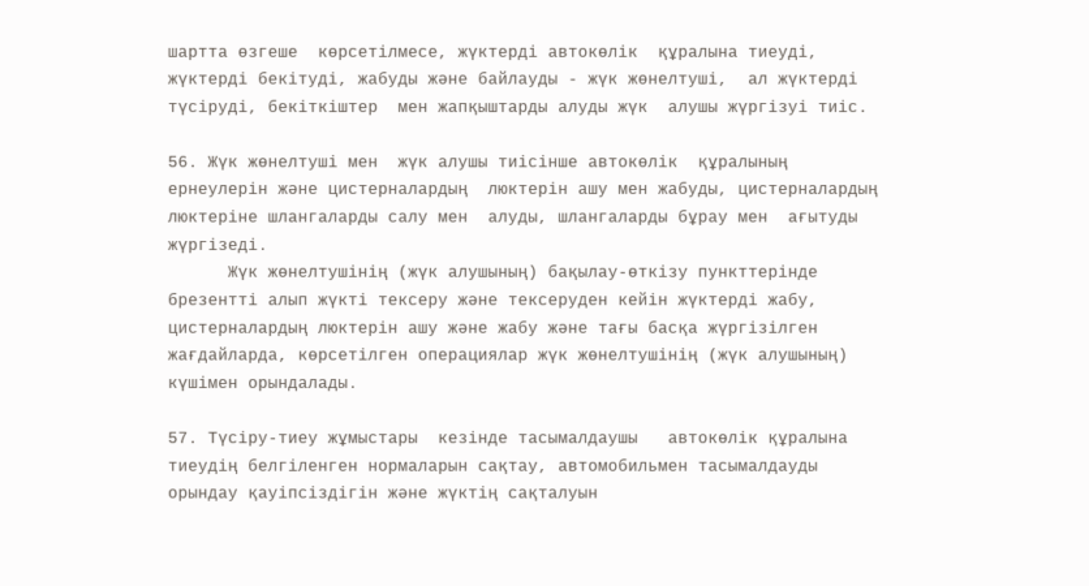шартта өзгеше  көрсетілмесе, жүктерді автокөлік  құралына тиеуді, жүктерді бекітуді, жабуды және байлауды - жүк жөнелтуші,  ал жүктерді түсіруді, бекіткіштер  мен жапқыштарды алуды жүк  алушы жүргізуі тиіс.

56. Жүк жөнелтуші мен  жүк алушы тиісінше автокөлік  құралының ернеулерін және цистерналардың  люктерін ашу мен жабуды, цистерналардың  люктеріне шлангаларды салу мен  алуды, шлангаларды бұрау мен  ағытуды жүргізеді.
      Жүк жөнелтушінің (жүк алушының) бақылау-өткізу пункттерінде брезентті алып жүкті тексеру және тексеруден кейін жүктерді жабу, цистерналардың люктерін ашу және жабу және тағы басқа жүргізілген жағдайларда, көрсетілген операциялар жүк жөнелтушінің (жүк алушының) күшімен орындалады.

57. Түсіру-тиеу жұмыстары  кезінде тасымалдаушы   автокөлік құралына тиеудің белгіленген нормаларын сақтау, автомобильмен тасымалдауды орындау қауіпсіздігін және жүктің сақталуын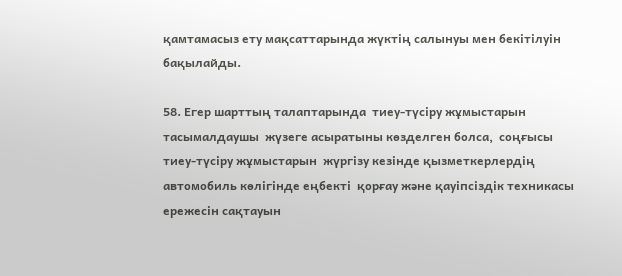қамтамасыз ету мақсаттарында жүктің салынуы мен бекітілуін бақылайды.

58. Егер шарттың талаптарында  тиеу-түсіру жұмыстарын тасымалдаушы  жүзеге асыратыны көзделген болса,  соңғысы тиеу-түсіру жұмыстарын  жүргізу кезінде қызметкерлердің  автомобиль көлігінде еңбекті  қорғау және қауіпсіздік техникасы  ережесін сақтауын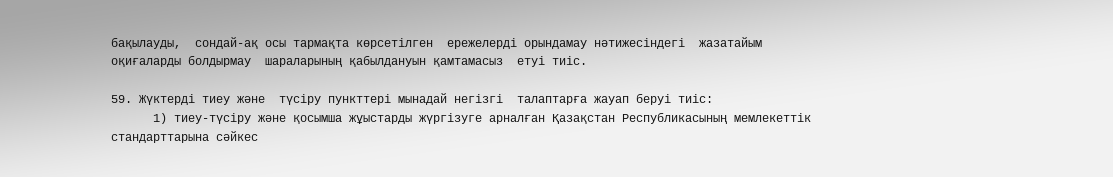бақылауды,  сондай-ақ осы тармақта көрсетілген  ережелерді орындамау нәтижесіндегі  жазатайым оқиғаларды болдырмау  шараларының қабылдануын қамтамасыз  етуі тиіс.

59. Жүктерді тиеу және  түсіру пункттері мынадай негізгі  талаптарға жауап беруі тиіс:
      1) тиеу-түсіру және қосымша жұыстарды жүргізуге арналған Қазақстан Республикасының мемлекеттік стандарттарына сәйкес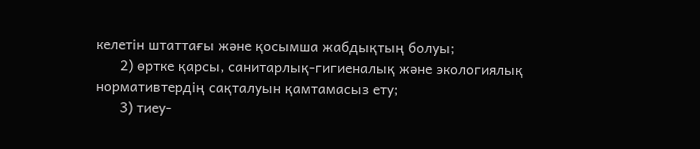келетін штаттағы және қосымша жабдықтың болуы;
      2) өртке қарсы, санитарлық-гигиеналық және экологиялық нормативтердің сақталуын қамтамасыз ету;
      3) тиеу-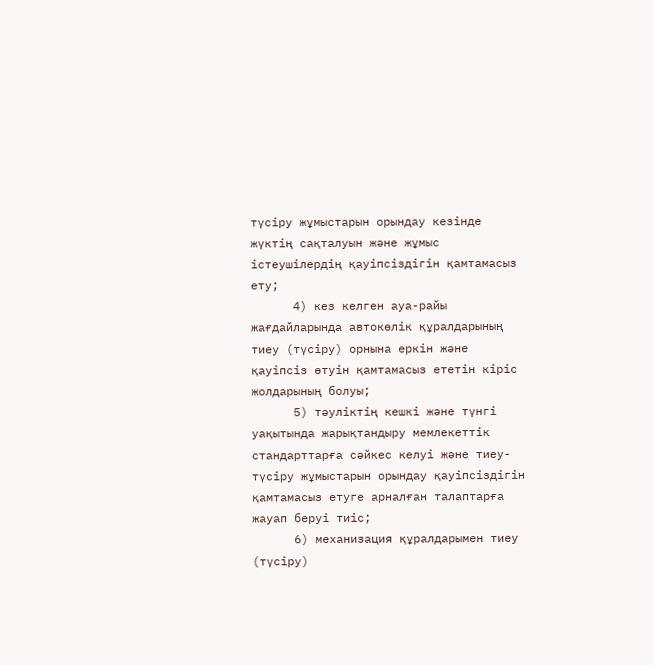түсіру жұмыстарын орындау кезінде жүктің сақталуын және жұмыс істеушілердің қауіпсіздігін қамтамасыз ету;
      4) кез келген ауа-райы жағдайларында автокөлік құралдарының тиеу (түсіру) орнына еркін және қауіпсіз өтуін қамтамасыз ететін кіріс жолдарының болуы;
      5) тәуліктің кешкі және түнгі уақытында жарықтандыру мемлекеттік стандарттарға сәйкес келуі және тиеу-түсіру жұмыстарын орындау қауіпсіздігін қамтамасыз етуге арналған талаптарға жауап беруі тиіс;
      6) механизация құралдарымен тиеу (түсіру)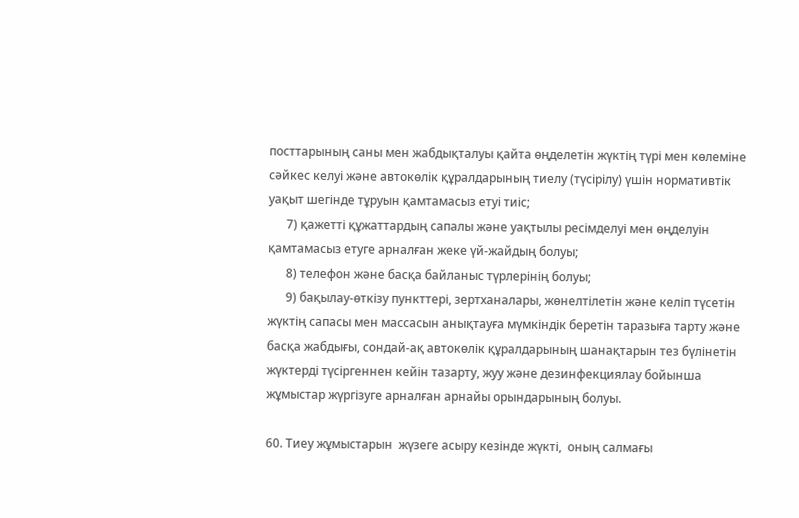посттарының саны мен жабдықталуы қайта өңделетін жүктің түрі мен көлеміне сәйкес келуі және автокөлік құралдарының тиелу (түсірілу) үшін нормативтік уақыт шегінде тұруын қамтамасыз етуі тиіс;
      7) қажетті құжаттардың сапалы және уақтылы ресімделуі мен өңделуін қамтамасыз етуге арналған жеке үй-жайдың болуы;
      8) телефон және басқа байланыс түрлерінің болуы;
      9) бақылау-өткізу пункттері, зертханалары, жөнелтілетін және келіп түсетін жүктің сапасы мен массасын анықтауға мүмкіндік беретін таразыға тарту және басқа жабдығы, сондай-ақ автокөлік құралдарының шанақтарын тез бүлінетін жүктерді түсіргеннен кейін тазарту, жуу және дезинфекциялау бойынша жұмыстар жүргізуге арналған арнайы орындарының болуы.

60. Тиеу жұмыстарын  жүзеге асыру кезінде жүкті,  оның салмағы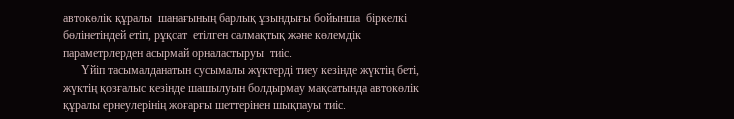автокөлік құралы  шанағының барлық ұзындығы бойынша  біркелкі бөлінетіндей етіп, рұқсат  етілген салмақтық және көлемдік  параметрлерден асырмай орналастыруы  тиіс.
      Үйіп тасымалданатын сусымалы жүктерді тиеу кезінде жүктің беті, жүктің қозғалыс кезінде шашылуын болдырмау мақсатында автокөлік құралы ернеулерінің жоғарғы шеттерінен шықпауы тиіс.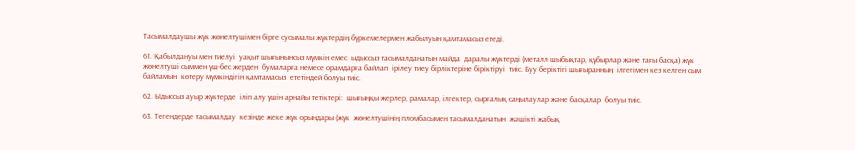Тасымалдаушы жүк жөнелтушімен бірге сусымалы жүктердің бүркемелермен жабылуын қамтамасыз етеді.

61. Қабылдануы мен тиелуі  уақыт шығынынсыз мүмкін емес  ыдыссыз тасымалданатын майда  даралы жүктерді (металл шыбықтар, құбырлар және тағы басқа) жүк  жөнелтуші сыммен үш-бес жерден  бумаларға немесе орамдарға байлап  ірілеу тиеу бірліктеріне біріктіруі  тиіс. Буу беріктігі шығыранның  ілгегімен кез келген сым байламын  көтеру мүмкіндігін қамтамасыз  ететіндей болуы тиіс.

62. Ыдыссыз ауыр жүктерде  іліп алу үшін арнайы тетіктері:  шығыңқы жерлер, рамалар, ілгектер, сырғалық саңылаулар және басқалар  болуы тиіс.

63. Тегендерде тасымалдау  кезінде жеке жүк орындары (жүк  жөнелтушінің пломбасымен тасымалданатын  жәшікті жабық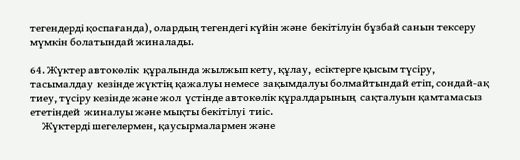тегендерді қоспағанда), олардың тегендегі күйін және  бекітілуін бұзбай санын тексеру  мүмкін болатындай жиналады.

64. Жүктер автокөлік  құралында жылжып кету, құлау,  есіктерге қысым түсіру, тасымалдау  кезінде жүктің қажалуы немесе  зақымдалуы болмайтындай етіп, сондай-ақ  тиеу, түсіру кезінде және жол  үстінде автокөлік құралдарының  сақталуын қамтамасыз ететіндей  жиналуы және мықты бекітілуі  тиіс.
      Жүктерді шегелермен, қаусырмалармен және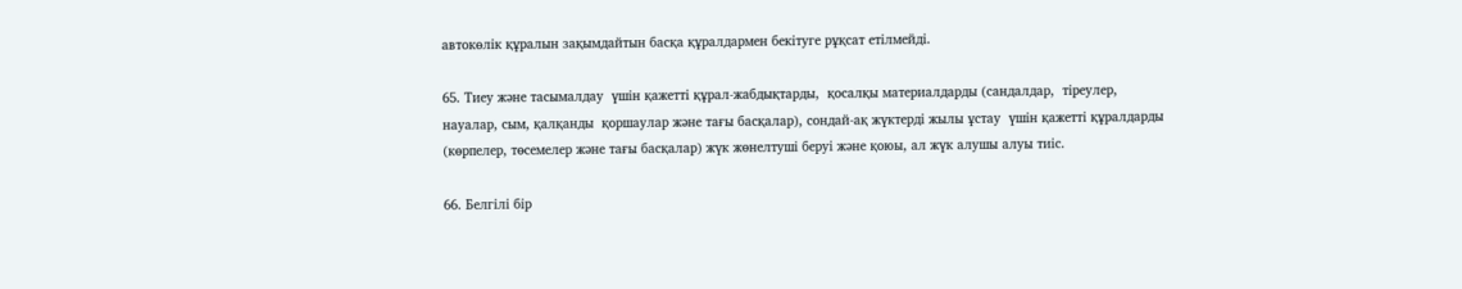автокөлік құралын зақымдайтын басқа құралдармен бекітуге рұқсат етілмейді.

65. Тиеу және тасымалдау  үшін қажетті құрал-жабдықтарды,  қосалқы материалдарды (сандалдар,  тіреулер, науалар, сым, қалқанды  қоршаулар және тағы басқалар), сондай-ақ жүктерді жылы ұстау  үшін қажетті құралдарды (көрпелер, төсемелер және тағы басқалар) жүк жөнелтуші беруі және қоюы, ал жүк алушы алуы тиіс.

66. Белгілі бір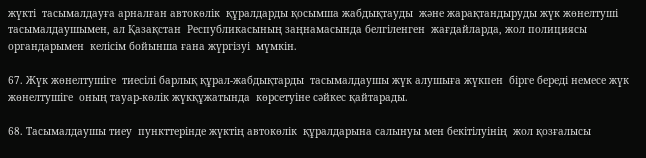жүкті  тасымалдауға арналған автокөлік  құралдарды қосымша жабдықтауды  және жарақтандыруды жүк жөнелтуші  тасымалдаушымен, ал Қазақстан  Республикасының заңнамасында белгіленген  жағдайларда, жол полициясы органдарымен  келісім бойынша ғана жүргізуі  мүмкін.

67. Жүк жөнелтушіге  тиесілі барлық құрал-жабдықтарды  тасымалдаушы жүк алушыға жүкпен  бірге береді немесе жүк жөнелтушіге  оның тауар-көлік жүкқұжатында  көрсетуіне сәйкес қайтарады.

68. Тасымалдаушы тиеу  пункттерінде жүктің автокөлік  құралдарына салынуы мен бекітілуінің  жол қозғалысы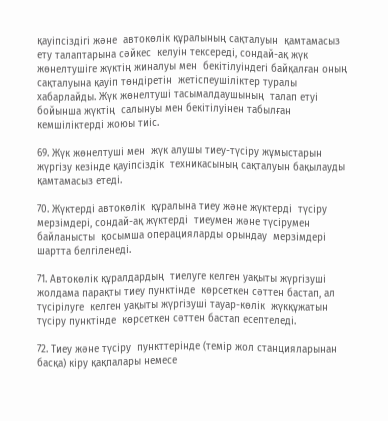қауіпсіздігі және  автокөлік құралының сақталуын  қамтамасыз ету талаптарына сәйкес  келуін тексереді, сондай-ақ жүк  жөнелтушіге жүктің жиналуы мен  бекітілуіндегі байқалған оның  сақталуына қауіп төндіретін  жетіспеушіліктер туралы хабарлайды. Жүк жөнелтуші тасымалдаушының  талап етуі бойынша жүктің  салынуы мен бекітілуінен табылған  кемшіліктерді жоюы тиіс.

69. Жүк жөнелтуші мен  жүк алушы тиеу-түсіру жұмыстарын  жүргізу кезінде қауіпсіздік  техникасының сақталуын бақылауды  қамтамасыз етеді.

70. Жүктерді автокөлік  құралына тиеу және жүктерді  түсіру мерзімдері, сондай-ақ жүктерді  тиеумен және түсірумен байланысты  қосымша операцияларды орындау  мерзімдері шартта белгіленеді.

71. Автокөлік құралдардың  тиелуге келген уақыты жүргізуші  жолдама парақты тиеу пунктінде  көрсеткен сәттен бастап, ал түсірілуге  келген уақыты жүргізуші тауар-көлік  жүкқұжатын түсіру пунктінде  көрсеткен сәттен бастап есептеледі.

72. Тиеу және түсіру  пункттерінде (темір жол станцияларынан  басқа) кіру қақпалары немесе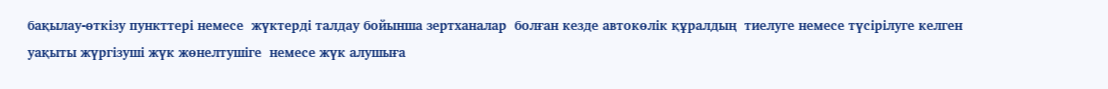бақылау-өткізу пункттері немесе  жүктерді талдау бойынша зертханалар  болған кезде автокөлік құралдың  тиелуге немесе түсірілуге келген  уақыты жүргізуші жүк жөнелтушіге  немесе жүк алушыға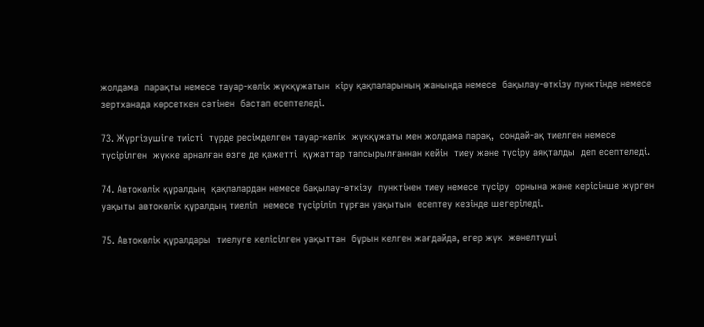жолдама  парақты немесе тауар-көлік жүкқұжатын  кіру қақпаларының жанында немесе  бақылау-өткізу пунктінде немесе  зертханада көрсеткен сәтінен  бастап есептеледі.

73. Жүргізушіге тиісті  түрде ресімделген тауар-көлік  жүкқұжаты мен жолдама парақ,  сондай-ақ тиелген немесе түсірілген  жүкке арналған өзге де қажетті  құжаттар тапсырылғаннан кейін  тиеу және түсіру аяқталды  деп есептеледі.

74. Автокөлік құралдың  қақпалардан немесе бақылау-өткізу  пунктінен тиеу немесе түсіру  орнына және керісінше жүрген  уақыты автокөлік құралдың тиеліп  немесе түсіріліп тұрған уақытын  есептеу кезінде шегеріледі.

75. Автокөлік құралдары  тиелуге келісілген уақыттан  бұрын келген жағдайда, егер жүк  жөнелтуші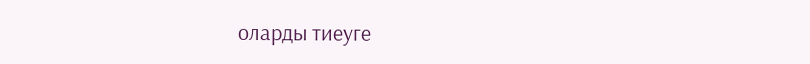оларды тиеуге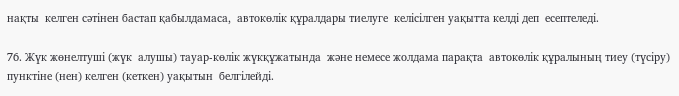нақты  келген сәтінен бастап қабылдамаса,  автокөлік құралдары тиелуге  келісілген уақытта келді деп  есептеледі.

76. Жүк жөнелтуші (жүк  алушы) тауар-көлік жүкқұжатында  және немесе жолдама парақта  автокөлік құралының тиеу (түсіру) пунктіне (нен) келген (кеткен) уақытын  белгілейді.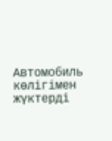Автомобиль көлігімен жүктерді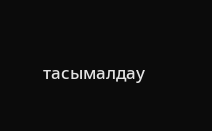тасымалдау